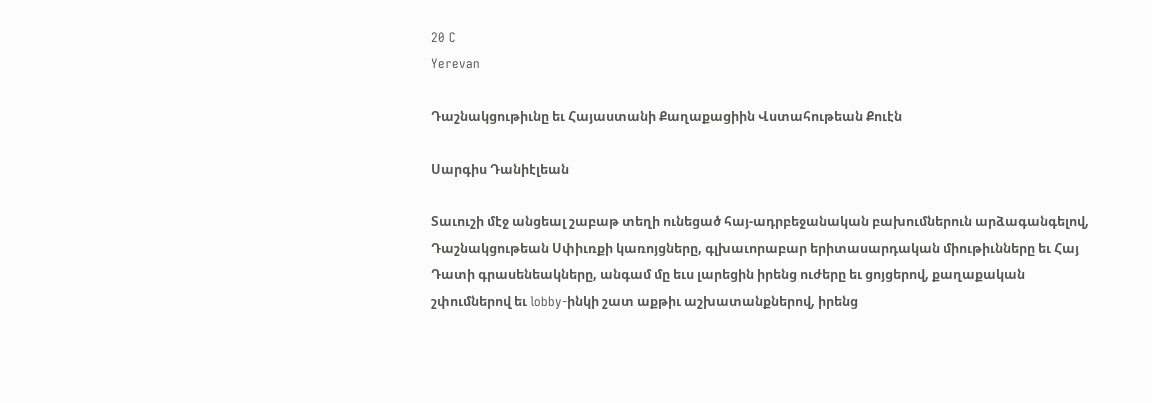20 C
Yerevan

Դաշնակցութիւնը եւ Հայաստանի Քաղաքացիին Վստահութեան Քուէն

Սարգիս Դանիէլեան

Տաւուշի մէջ անցեալ շաբաթ տեղի ունեցած հայ-ադրբեջանական բախումներուն արձագանգելով, Դաշնակցութեան Սփիւռքի կառոյցները, գլխաւորաբար երիտասարդական միութիւնները եւ Հայ Դատի գրասենեակները, անգամ մը եւս լարեցին իրենց ուժերը եւ ցոյցերով, քաղաքական շփումներով եւ lobby-ինկի շատ աքթիւ աշխատանքներով, իրենց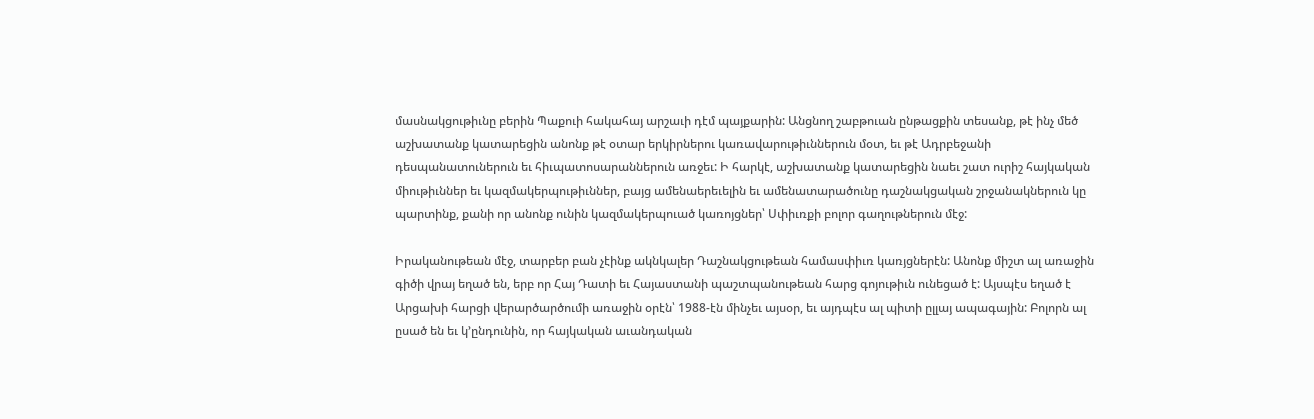մասնակցութիւնը բերին Պաքուի հակահայ արշաւի դէմ պայքարին: Անցնող շաբթուան ընթացքին տեսանք, թէ ինչ մեծ աշխատանք կատարեցին անոնք թէ օտար երկիրներու կառավարութիւններուն մօտ, եւ թէ Ադրբեջանի դեսպանատուներուն եւ հիւպատոսարաններուն առջեւ: Ի հարկէ, աշխատանք կատարեցին նաեւ շատ ուրիշ հայկական միութիւններ եւ կազմակերպութիւններ, բայց ամենաերեւելին եւ ամենատարածունը դաշնակցական շրջանակներուն կը պարտինք, քանի որ անոնք ունին կազմակերպուած կառոյցներ՝ Սփիւռքի բոլոր գաղութներուն մէջ:

Իրականութեան մէջ, տարբեր բան չէինք ակնկալեր Դաշնակցութեան համասփիւռ կառյցներէն: Անոնք միշտ ալ առաջին գիծի վրայ եղած են, երբ որ Հայ Դատի եւ Հայաստանի պաշտպանութեան հարց գոյութիւն ունեցած է: Այսպէս եղած է Արցախի հարցի վերարծարծումի առաջին օրէն՝ 1988-էն մինչեւ այսօր, եւ այդպէս ալ պիտի ըլլայ ապագային: Բոլորն ալ ըսած են եւ կ’ընդունին, որ հայկական աւանդական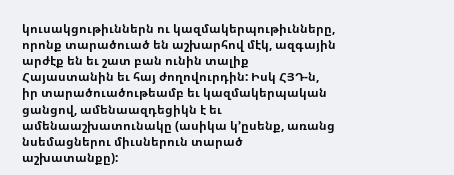կուսակցութիւններն ու կազմակերպութիւնները, որոնք տարածուած են աշխարհով մէկ, ազգային արժէք են եւ շատ բան ունին տալիք Հայաստանին եւ հայ ժողովուրդին: Իսկ ՀՅԴ‑ն, իր տարածուածութեամբ եւ կազմակերպական ցանցով, ամենաազդեցիկն է եւ ամենաաշխատունակը (ասիկա կ’ըսենք, առանց նսեմացներու միւսներուն տարած աշխատանքը):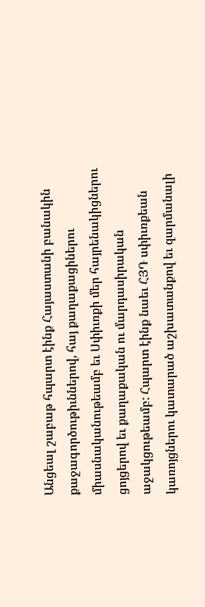Անցեալ շաբաթ հպարտ էինք Հայաստանի բանակին քաջագործութիւններով, հայ քաղաքացիներու միասնականութեամբ եւ Սփիւռքի մեր հայրենակիցներու ցոյցերով եւ քաղաքական ու մարդասիրական աջակցութեամբ: Հպարտ էինք նաեւ ՀՅԴ սփիւռքեան կառոյցներու կատարած աշխատանքով եւ զարմանալի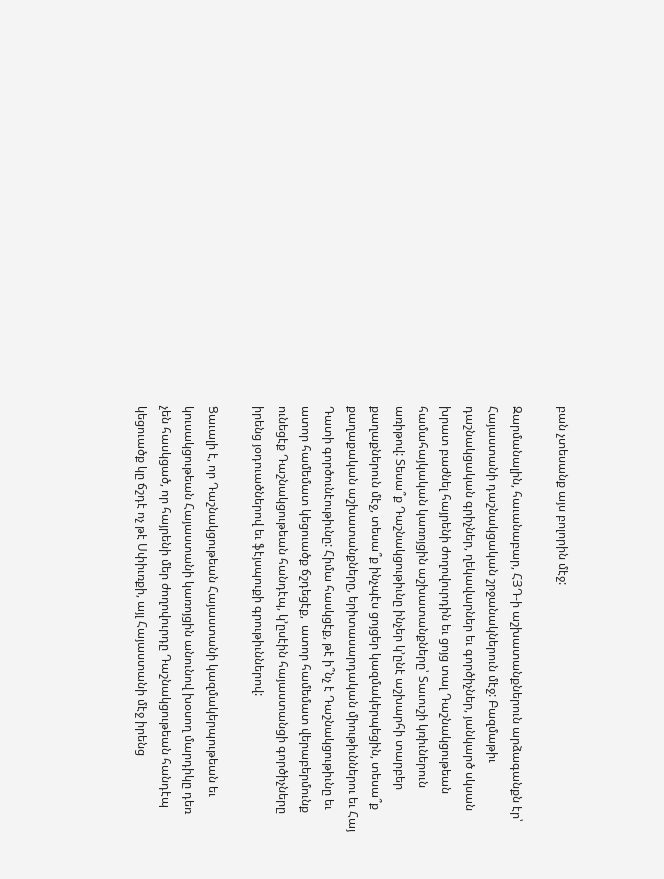բան չտեսանք այս բոլորին մէջ:

Զարմանալին, հաւանաբար, ՀՅԴ‑ի աշխատանքներուն արձագանքն էր՝ Հայաստանի դաշնակցական շրջանակներուն մէջ: Բազմաթիւ դաշնակցական գրիչներ, ղեկավարներ եւ գործիչներ, յանկարծ սկսան խրատ բաժնել հայրենի ժողովուրդին եւ ցոյց տալ Դաշնակցութեան համահայկական կառոյցին աշխատանքները՝ Տաւուշի կռիւներուն առիթով: Տեսա՞ք Դաշնակցութիւնը ինչեր կ’ընէ աշխարհի տարբեր քաղաքներուն մէջ, տեսա՞ք ինչպէս ցոյցեր կազմակերպեցին, տեսա՞ք քաղաքական աշխատանքները, երիտասարդական միութիւններու եւ Հայ Դատի գործունէութիւնը: Հիմա հասկցէք, թէ ի՞նչ է Դաշնակցութիւնը եւ ատոր համեմատ կեցուածք ճշդեցէք,  ատոր համեմատ վերաբերմունք ունեցէք Դաշնակցութեան հանդէպ, կ’ըսէին հայաստանցի գործիչները իրենց յօդուածներով եւ ֆէյսպուքի գրութիւններով:

Ցաւալի է, որ Դաշնակցութեան Հայաստանի կազմակերպութեան եւ կուսակցութեան Հայաստանի կառոյցին անունով խօսող մարդիկը դեռ չեն հասկցած, որ հայրենի մեր ժողովուրդը Դաշնակցութեան հանդէպ կեցուածք կը ճշդէ ոչ թէ Սփիւռքի, այլ Հայաստանի մէջ իրենց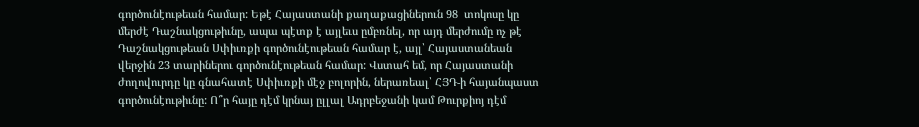գործունէութեան համար: Եթէ Հայաստանի քաղաքացիներուն 98  տոկոսը կը մերժէ Դաշնակցութիւնը, ապա պէտք է այլեւս ըմբռնել, որ այդ մերժումը ոչ թէ Դաշնակցութեան Սփիւռքի գործունէութեան համար է, այլ՝ Հայաստանեան վերջին 23 տարիներու գործունէութեան համար: Վստահ եմ, որ Հայաստանի ժողովուրդը կը գնահատէ Սփիւռքի մէջ բոլորին, ներառեալ՝ ՀՅԴ‑ի հայանպաստ գործունէութիւնը: Ո՞ր հայը դէմ կրնայ ըլլալ Ադրբեջանի կամ Թուրքիոյ դէմ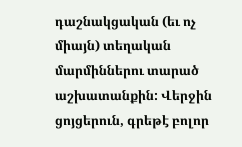դաշնակցական (եւ ոչ միայն) տեղական մարմիններու տարած աշխատանքին: Վերջին ցոյցերուն, գրեթէ բոլոր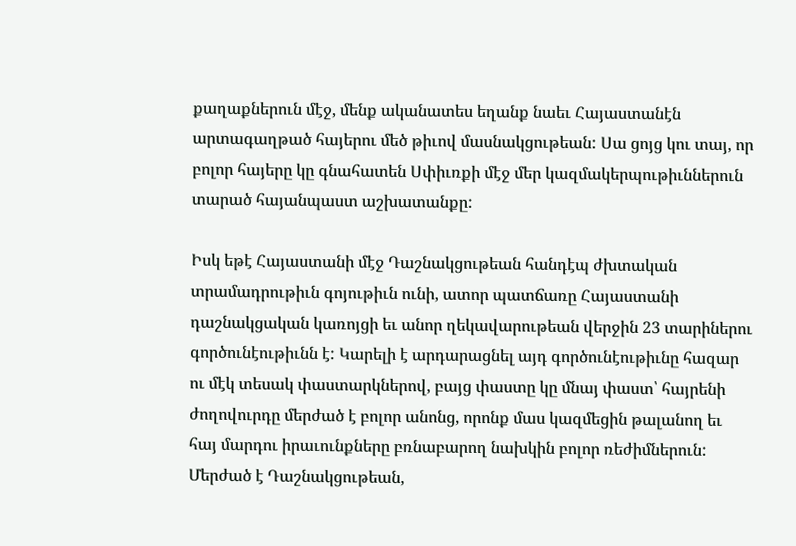քաղաքներուն մէջ, մենք ականատես եղանք նաեւ Հայաստանէն արտագաղթած հայերու մեծ թիւով մասնակցութեան: Սա ցոյց կու տայ, որ բոլոր հայերը կը գնահատեն Սփիւռքի մէջ մեր կազմակերպութիւններուն տարած հայանպաստ աշխատանքը:

Իսկ եթէ Հայաստանի մէջ Դաշնակցութեան հանդէպ ժխտական տրամադրութիւն գոյութիւն ունի, ատոր պատճառը Հայաստանի դաշնակցական կառոյցի եւ անոր ղեկավարութեան վերջին 23 տարիներու գործունէութիւնն է: Կարելի է արդարացնել այդ գործունէութիւնը հազար ու մէկ տեսակ փաստարկներով, բայց փաստը կը մնայ փաստ՝ հայրենի ժողովուրդը մերժած է բոլոր անոնց, որոնք մաս կազմեցին թալանող եւ հայ մարդու իրաւունքները բռնաբարող նախկին բոլոր ռեժիմներուն: Մերժած է Դաշնակցութեան,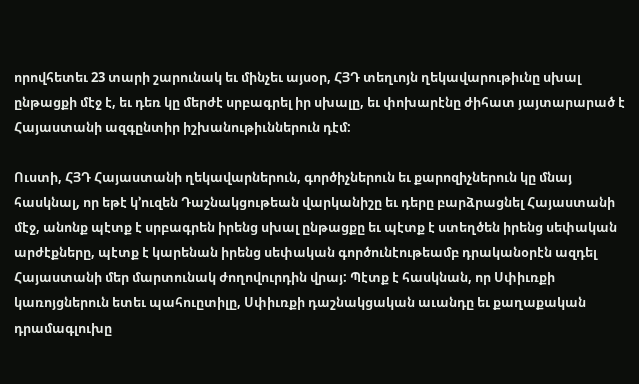որովհետեւ 23 տարի շարունակ եւ մինչեւ այսօր, ՀՅԴ տեղւոյն ղեկավարութիւնը սխալ ընթացքի մէջ է, եւ դեռ կը մերժէ սրբագրել իր սխալը, եւ փոխարէնը ժիհատ յայտարարած է Հայաստանի ազգընտիր իշխանութիւններուն դէմ:

Ուստի, ՀՅԴ Հայաստանի ղեկավարներուն, գործիչներուն եւ քարոզիչներուն կը մնայ հասկնալ, որ եթէ կ’ուզեն Դաշնակցութեան վարկանիշը եւ դերը բարձրացնել Հայաստանի մէջ, անոնք պէտք է սրբագրեն իրենց սխալ ընթացքը եւ պէտք է ստեղծեն իրենց սեփական արժէքները, պէտք է կարենան իրենց սեփական գործունէութեամբ դրականօրէն ազդել Հայաստանի մեր մարտունակ ժողովուրդին վրայ: Պէտք է հասկնան, որ Սփիւռքի կառոյցներուն ետեւ պահուըտիլը, Սփիւռքի դաշնակցական աւանդը եւ քաղաքական դրամագլուխը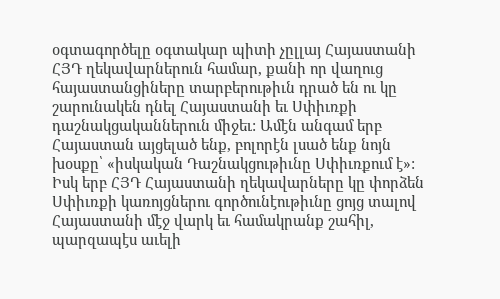օգտագործելը օգտակար պիտի չըլլայ Հայաստանի ՀՅԴ ղեկավարներուն համար, քանի որ վաղուց հայաստանցիները տարբերութիւն դրած են ու կը շարունակեն դնել Հայաստանի եւ Սփիւռքի դաշնակցականներուն միջեւ: Ամէն անգամ երբ Հայաստան այցելած ենք, բոլորէն լսած ենք նոյն խօսքը՝ «իսկական Դաշնակցութիւնը Սփիւռքում է»: Իսկ երբ ՀՅԴ Հայաստանի ղեկավարները կը փորձեն Սփիւռքի կառոյցներու գործունէութիւնը ցոյց տալով Հայաստանի մէջ վարկ եւ համակրանք շահիլ, պարզապէս աւելի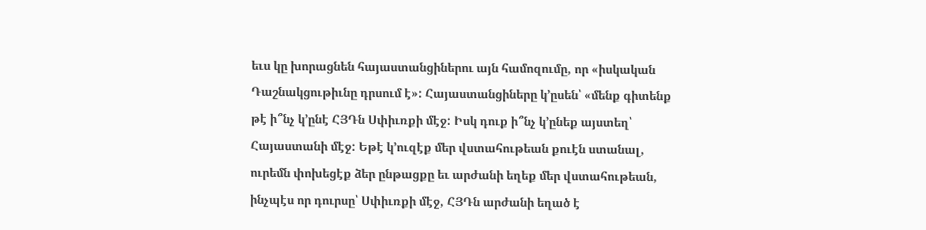եւս կը խորացնեն հայաստանցիներու այն համոզումը, որ «իսկական Դաշնակցութիւնը դրսում է»: Հայաստանցիները կ’ըսեն՝ «մենք գիտենք թէ ի՞նչ կ’ընէ ՀՅԴն Սփիւռքի մէջ: Իսկ դուք ի՞նչ կ’ընեք այստեղ՝ Հայաստանի մէջ: Եթէ կ’ուզէք մեր վստահութեան քուէն ստանալ, ուրեմն փոխեցէք ձեր ընթացքը եւ արժանի եղեք մեր վստահութեան, ինչպէս որ դուրսը՝ Սփիւռքի մէջ, ՀՅԴն արժանի եղած է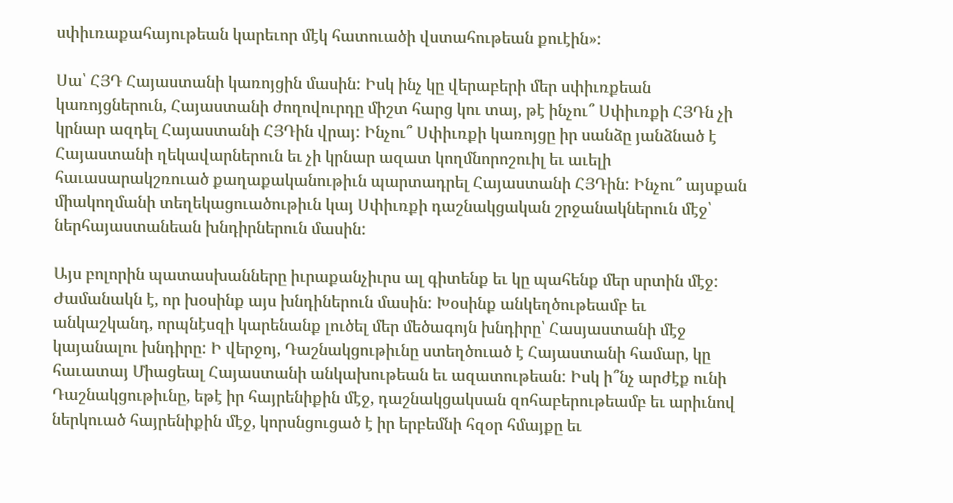սփիւռաքահայութեան կարեւոր մէկ հատուածի վստահութեան քուէին»:

Սա՝ ՀՅԴ Հայաստանի կառոյցին մասին: Իսկ ինչ կը վերաբերի մեր սփիւռքեան կառոյցներուն, Հայաստանի ժողովուրդը միշտ հարց կու տայ, թէ ինչու՞ Սփիւռքի ՀՅԴն չի կրնար ազդել Հայաստանի ՀՅԴին վրայ: Ինչու՞ Սփիւռքի կառոյցը իր սանձը յանձնած է Հայաստանի ղեկավարներուն եւ չի կրնար ազատ կողմնորոշուիլ եւ աւելի հաւասարակշռուած քաղաքականութիւն պարտադրել Հայաստանի ՀՅԴին: Ինչու՞ այսքան միակողմանի տեղեկացուածութիւն կայ Սփիւռքի դաշնակցական շրջանակներուն մէջ՝ ներհայաստանեան խնդիրներուն մասին:

Այս բոլորին պատասխանները իւրաքանչիւրս ալ գիտենք եւ կը պահենք մեր սրտին մէջ: Ժամանակն է, որ խօսինք այս խնդիներուն մասին: Խօսինք անկեղծութեամբ եւ անկաշկանդ, որպնէսզի կարենանք լուծել մեր մեծագոյն խնդիրը՝ Հասյաստանի մէջ կայանալու խնդիրը: Ի վերջոյ, Դաշնակցութիւնը ստեղծուած է Հայաստանի համար, կը հաւատայ Միացեալ Հայաստանի անկախութեան եւ ազատութեան: Իսկ ի՞նչ արժէք ունի Դաշնակցութիւնը, եթէ իր հայրենիքին մէջ, դաշնակցակսան զոհաբերութեամբ եւ արիւնով ներկուած հայրենիքին մէջ, կորսնցուցած է իր երբեմնի հզօր հմայքը եւ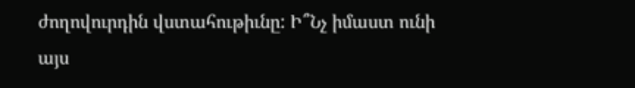ժողովուրդին վստահութիւնը: Ի՞Նչ իմաստ ունի այս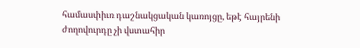համասփիւռ դաշնակցական կառոյցը, եթէ հայրենի ժողովուրդը չի վստահիր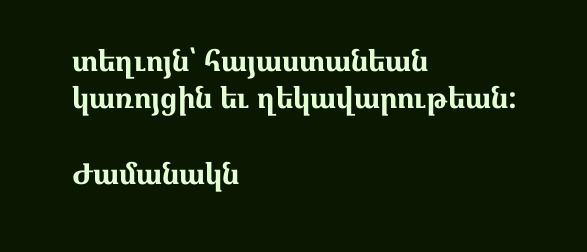տեղւոյն՝ հայաստանեան կառոյցին եւ ղեկավարութեան:

Ժամանակն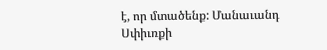է, որ մտածենք: Մանաւանդ Սփիւռքի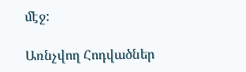մէջ:

Առնչվող Հոդվածներ